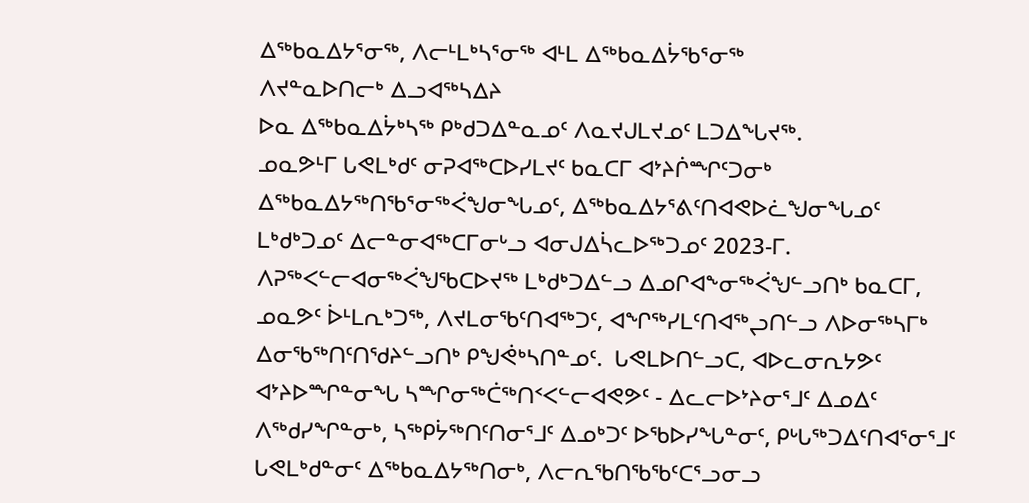ᐃᖅᑲᓇᐃᔭᕐᓂᖅ, ᐱᓕᒻᒪᒃᓴᕐᓂᖅ ᐊᒻᒪ ᐃᖅᑲᓇᐃᔮᖃᕐᓂᖅ
ᐱᔪᓐᓇᐅᑎᓕᒃ ᐃᓗᐊᖅᓴᐃᔨ
ᐅᓇ ᐃᖅᑲᓇᐃᔮᒃᓴᖅ ᑭᒃᑯᑐᐃᓐᓇᓄᑦ ᐱᓇᔪᒍᒪᔪᓄᑦ ᒪᑐᐃᖓᔪᖅ.
ᓄᓇᕗᒻᒥ ᒐᕙᒪᒃᑯᑦ ᓂᕈᐊᖅᑕᐅᓯᒪᔪᑦ ᑲᓇᑕᒥ ᐊᔾᔨᒌᙱᑦᑐᓂᒃ ᐃᖅᑲᓇᐃᔭᖅᑎᖃᕐᓂᖅᐹᖑᓂᖓᓄᑦ, ᐃᖅᑲᓇᐃᔭᕐᕕᑦᑎᐊᕙᐅᓛᖑᓂᖓᓄᑦ ᒪᒃᑯᒃᑐᓄᑦ ᐃᓕᓐᓂᐊᖅᑕᒥᓂᒡᓗ ᐊᓂᒍᐃᓵᓚᐅᖅᑐᓄᑦ 2023-ᒥ. ᐱᕈᖅᐸᓪᓕᐊᓂᖅᐹᖑᖃᑕᐅᔪᖅ ᒪᒃᑯᒃᑐᐃᓪᓗ ᐃᓄᒋᐊᖕᓂᖅᐹᖑᓪᓗᑎᒃ ᑲᓇᑕᒥ, ᓄᓇᕗᑦ ᐆᒻᒪᕆᒃᑐᖅ, ᐱᔪᒪᓂᖃᑦᑎᐊᖅᑐᑦ, ᐊᖏᖅᓯᒪᑦᑎᐊᖅᖢᑎᓪᓗ ᐱᐅᓂᖅᓴᒥᒃ ᐃᓂᖃᖅᑎᑦᑎᖁᔨᓪᓗᑎᒃ ᑭᖑᕚᒃᓴᑎᓐᓄᑦ.  ᒐᕙᒪᐅᑎᓪᓗᑕ, ᐊᐅᓚᓂᕆᔭᕗᑦ ᐊᔾᔨᐅᙱᓐᓂᖓ ᓴᙱᓂᖅᑖᖅᑎᑉᐸᓪᓕᐊᕙᕗᑦ - ᐃᓚᓕᐅᔾᔨᓂᕐᒧᑦ ᐃᓄᐃᑦ ᐱᖅᑯᓯᖏᓐᓂᒃ, ᓴᖅᑭᔮᖅᑎᑦᑎᓂᕐᒧᑦ ᐃᓄᒃᑐᑦ ᐅᖃᐅᓯᖓᓐᓂᑦ, ᑭᒡᒐᖅᑐᐃᑦᑎᐊᕐᓂᕐᒧᑦ ᒐᕙᒪᒃᑯᓐᓂᑦ ᐃᖅᑲᓇᐃᔭᖅᑎᓂᒃ, ᐱᓕᕆᖃᑎᖃᖃᑦᑕᕐᓗᓂᓗ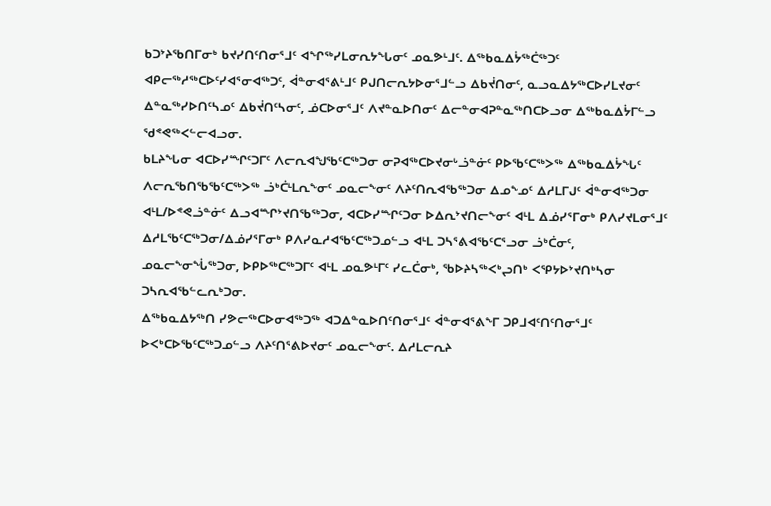ᑲᑐᔾᔨᖃᑎᒥᓂᒃ ᑲᔪᓯᑎᑦᑎᓂᕐᒧᑦ ᐊᖏᖅᓯᒪᓂᕆᔭᖓᓂᑦ ᓄᓇᕗᒻᒧᑦ. ᐃᖅᑲᓇᐃᔮᖅᑖᖅᑐᑦ ᐊᑭᓕᖅᓱᖅᑕᐅᑦᓯᐊᕐᓂᐊᖅᑐᑦ, ᐋᓐᓂᐊᕐᕕᒻᒧᑦ ᑭᒍᑎᓕᕆᔭᐅᓂᕐᒧᓪᓗ ᐃᑲᔫᑎᓂᑦ, ᓇᓗᓇᐃᔭᖅᑕᐅᓯᒪᔪᓂᑦ ᐃᓐᓇᖅᓯᐅᑎᑦᓴᓄᑦ ᐃᑲᔫᑎᑦᓴᓂᑦ, ᓅᑕᐅᓂᕐᒧᑦ ᐱᔪᓐᓇᐅᑎᓂᑦ ᐃᓕᓐᓂᐊᕈᓐᓇᖅᑎᑕᐅᓗᓂ ᐃᖅᑲᓇᐃᔮᒥᓪᓗ ᖁᕝᕙᖅᐸᓪᓕᐊᓗᓂ.
ᑲᒪᔨᖓᓂ ᐊᑕᐅᓯᙱᑦᑐᒥᑦ ᐱᓕᕆᐊᖑᖃᑦᑕᖅᑐᓂ ᓂᕈᐊᖅᑕᐅᔪᓂᒡᓘᓐᓃᑦ ᑭᐅᖃᑦᑕᖅᐳᖅ ᐃᖅᑲᓇᐃᔮᖓᑦ ᐱᓕᕆᖃᑎᖃᖃᑦᑕᖅᐳᖅ ᓘᒃᑖᒻᒪᕆᖕᓂᑦ ᓄᓇᓕᖕᓂᑦ ᐱᔨᑦᑎᕆᐊᖃᖅᑐᓂ ᐃᓄᖕᓄᑦ ᐃᓱᒪᒥᒍᑦ ᐋᓐᓂᐊᖅᑐᓂ ᐊᒻᒪ/ᐅᕝᕙᓘᓐᓃᑦ ᐃᓗᐊᙱᔾᔪᑎᖃᖅᑐᓂ, ᐊᑕᐅᓯᙱᑦᑐᓂ ᐅᐃᕆᔾᔪᑎᓕᖕᓂᑦ ᐊᒻᒪ ᐃᓅᓯᕐᒥᓂᒃ ᑭᐱᓯᔪᒪᓂᕐᒧᑦ ᐃᓱᒪᖃᑦᑕᖅᑐᓂ/ᐃᓅᓯᕐᒥᓂᒃ ᑭᐱᓯᓇᓱᐊᖃᑦᑕᖅᑐᓄᓪᓗ ᐊᒻᒪ ᑐᓴᕐᕕᐊᖃᑦᑕᕐᓗᓂ ᓘᒃᑖᓂᑦ, ᓄᓇᓕᖕᓂᖔᖅᑐᓂ, ᐅᑭᐅᖅᑕᖅᑐᒥᑦ ᐊᒻᒪ ᓄᓇᕗᒻᒥᑦ ᓯᓚᑖᓂᒃ, ᖃᐅᔨᓴᖅᐸᒃᖢᑎᒃ ᐸᕿᔭᐅᔾᔪᑎᒃᓴᓂ ᑐᓴᕆᐊᖃᓪᓚᕆᒃᑐᓂ.
ᐃᖅᑲᓇᐃᔭᖅᑎ ᓯᕗᓕᖅᑕᐅᓂᐊᖅᑐᖅ ᐊᑐᐃᓐᓇᐅᑎᑦᑎᓂᕐᒧᑦ ᐋᓐᓂᐊᕐᕕᖕᒥ ᑐᑭᒧᐊᑦᑎᑦᑎᓂᕐᒧᑦ ᐅᐸᒃᑕᐅᖃᑦᑕᖅᑐᓄᓪᓗ ᐱᔨᑦᑎᕐᕕᐅᔪᓂᑦ ᓄᓇᓕᖕᓂᑦ. ᐃᓱᒪᓕᕆᔨ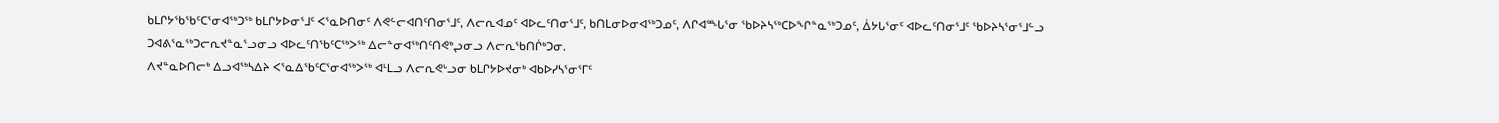ᑲᒪᒋᔭᖃᖃᑦᑕᕐᓂᐊᖅᑐᖅ ᑲᒪᒋᔭᐅᓂᕐᒧᑦ ᐸᕐᓇᐅᑎᓂᑦ ᐱᕙᓪᓕᐊᑎᑦᑎᓂᕐᒧᑦ, ᐱᓕᕆᐊᓄᑦ ᐊᐅᓚᑦᑎᓂᕐᒧᑦ, ᑲᑎᒪᓂᐅᓂᐊᖅᑐᓄᑦ, ᐱᒋᐊᙵᕐᓂ ᖃᐅᔨᓴᖅᑕᐅᖏᓐᓇᖅᑐᓄᑦ, ᐄᔭᒐᕐᓂᑦ ᐊᐅᓚᑦᑎᓂᕐᒧᑦ ᖃᐅᔨᓴᕐᓂᕐᒧᓪᓗ ᑐᐊᕕᕐᓇᖅᑐᓕᕆᔪᓐᓇᕐᓗᓂᓗ ᐊᐅᓚᑦᑎᖃᑦᑕᖅᐳᖅ ᐃᓕᓐᓂᐊᖅᑎᑦᑎᕙᒃᖢᓂᓗ ᐱᓕᕆᖃᑎᒌᒃᑐᓂ.
ᐱᔪᓐᓇᐅᑎᓕᒃ ᐃᓗᐊᖅᓴᐃᔨ ᐸᕐᓇᐃᖃᑦᑕᕐᓂᐊᖅᐳᖅ ᐊᒻᒪᓗ ᐱᓕᕆᕙᒡᓗᓂ ᑲᒪᒋᔭᐅᔪᓂᒃ ᐊᑲᐅᓯᓴᕐᓂᕐᒥᑦ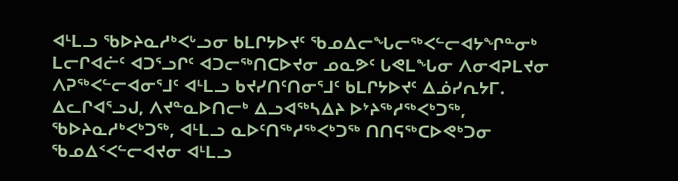ᐊᒻᒪᓗ ᖃᐅᔨᓇᓱᒃᐸᒡᓗᓂ ᑲᒪᒋᔭᐅᔪᑦ ᖃᓄᐃᓕᖓᓕᖅᐸᓪᓕᐊᔭᖏᓐᓂᒃ ᒪᓕᒋᐊᓖᑦ ᐊᑐᕐᓗᒋᑦ ᐊᑐᓕᖅᑎᑕᐅᔪᓂ ᓄᓇᕗᑦ ᒐᕙᒪᖓᓂ ᐱᓂᐊᕈᒪᔪᓂ ᐱᕈᖅᐸᓪᓕᐊᓂᕐᒧᑦ ᐊᒻᒪᓗ ᑲᔪᓯᑎᑦᑎᓂᕐᒧᑦ ᑲᒪᒋᔭᐅᔪᑦ ᐃᓅᓯᕆᔭᒥ. ᐃᓚᒋᐊᕐᓗᒍ, ᐱᔪᓐᓇᐅᑎᓕᒃ ᐃᓗᐊᖅᓴᐃᔨ ᐅᔾᔨᖅᓱᖅᐸᒃᑐᖅ, ᖃᐅᔨᓇᓱᒃᐸᒃᑐᖅ, ᐊᒻᒪᓗ ᓇᐅᑦᑎᖅᓱᖅᐸᒃᑐᖅ ᑎᑎᕋᖅᑕᐅᕙᒃᑐᓂ ᖃᓄᐃᑉᐸᓪᓕᐊᔪᓂ ᐊᒻᒪᓗ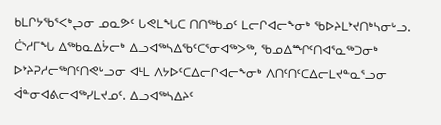ᑲᒪᒋᔭᖃᕐᐸᒃᖢᓂ ᓄᓇᕗᑦ ᒐᕙᒪᖓᑕ ᑎᑎᖅᑲᓄᑦ ᒪᓕᒋᐊᓕᖕᓂᒃ ᖃᐅᔨᒪᔾᔪᑎᒃᓴᓂᒡᓗ. ᑖᔅᓱᒥᖓ ᐃᖅᑲᓇᐃᔮᓕᒃ ᐃᓗᐊᖅᓴᐃᖃᑦᑕᕐᓂᐊᖅᐳᖅ, ᖃᓄᐃᙱᑦᑎᐊᕐᓇᖅᑐᓂᒃ ᐅᔾᔨᕈᓱᓕᖅᑎᑦᑎᕙᒡᓗᓂ ᐊᒻᒪ ᐱᔭᐅᑦᑕᐃᓕᒋᐊᓕᖕᓂᒃ ᐱᑎᑦᑎᑦᑕᐃᓕᒪᔪᓐᓇᕐᓗᓂ ᐋᓐᓂᐊᕕᓕᐊᖅᓯᒪᔪᓄᑦ. ᐃᓗᐊᖅᓴᐃᔨᑦ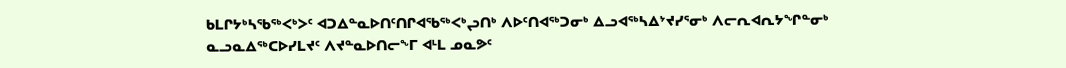ᑲᒪᒋᔭᒃᓴᖃᖅᐸᒃᐳᑦ ᐊᑐᐃᓐᓇᐅᑎᑦᑎᒋᐊᖃᖅᐸᒃᖢᑎᒃ ᐱᐅᑦᑎᐊᖅᑐᓂᒃ ᐃᓗᐊᖅᓴᐃᔾᔪᓯᕐᓂᒃ ᐱᓕᕆᐊᕆᔭᖏᓐᓂᒃ ᓇᓗᓇᐃᖅᑕᐅᓯᒪᔪᑦ ᐱᔪᓐᓇᐅᑎᓕᖕᒥ ᐊᒻᒪ ᓄᓇᕗᑦ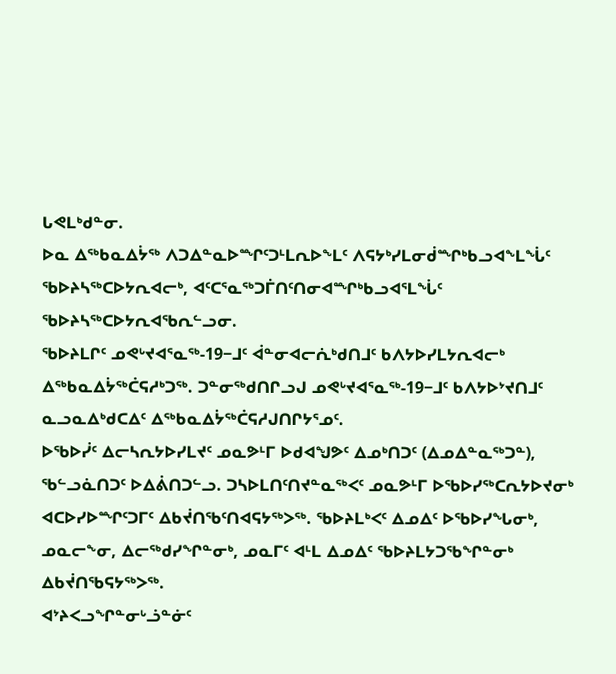ᒐᕙᒪᒃᑯᓐᓂ.
ᐅᓇ ᐃᖅᑲᓇᐃᔮᖅ ᐱᑐᐃᓐᓇᐅᙱᑦᑐᒻᒪᕆᐅᖕᒪᑦ ᐱᕋᔭᒃᓯᒪᓂᑰᙱᒃᑲᓗᐊᖕᒪᖔᑦ ᖃᐅᔨᓴᖅᑕᐅᔭᕆᐊᓕᒃ, ᐊᑦᑕᕐᓇᖅᑐᒦᑎᑦᑎᓂᐊᙱᒃᑲᓗᐊᕐᒪᖔᑦ ᖃᐅᔨᓴᖅᑕᐅᔭᕆᐊᖃᕆᓪᓗᓂ.
ᖃᐅᔨᒪᒋᑦ ᓄᕙᒡᔪᐊᕐᓇᖅ-19−ᒧᑦ ᐋᓐᓂᐊᓕᕇᒃᑯᑎᒧᑦ ᑲᐱᔭᐅᓯᒪᔭᕆᐊᓕᒃ ᐃᖅᑲᓇᐃᔮᖅᑖᕋᓱᒃᑐᖅ. ᑐᓐᓂᖅᑯᑎᒋᓗᒍ ᓄᕙᒡᔪᐊᕐᓇᖅ-19−ᒧᑦ ᑲᐱᔭᐅᔾᔪᑎᒧᑦ ᓇᓗᓇᐃᒃᑯᑕᐃᑦ ᐃᖅᑲᓇᐃᔮᖅᑖᕋᓱᒍᑎᒋᔭᕐᓄᑦ.
ᐅᖃᐅᓰᑦ ᐃᓕᓴᕆᔭᐅᓯᒪᔪᑦ ᓄᓇᕗᒻᒥ ᐅᑯᐊᖑᕗᑦ ᐃᓄᒃᑎᑐᑦ (ᐃᓄᐃᓐᓇᖅᑐᓐ), ᖃᓪᓗᓈᑎᑐᑦ ᐅᐃᕖᑎᑐᓪᓗ. ᑐᓴᐅᒪᑎᑦᑎᔪᓐᓇᖅᐸᑦ ᓄᓇᕗᒻᒥ ᐅᖃᐅᓯᖅᑕᕆᔭᐅᔪᓂᒃ ᐊᑕᐅᓯᐅᙱᑦᑐᒥᑦ ᐃᑲᔫᑎᖃᑦᑎᐊᕋᔭᖅᐳᖅ. ᖃᐅᔨᒪᒃᐸᑦ ᐃᓄᐃᑦ ᐅᖃᐅᓯᖓᓂᒃ, ᓄᓇᓕᖕᓂ, ᐃᓕᖅᑯᓯᖏᓐᓂᒃ, ᓄᓇᒥᑦ ᐊᒻᒪ ᐃᓄᐃᑦ ᖃᐅᔨᒪᔭᑐᖃᖏᓐᓂᒃ ᐃᑲᔫᑎᖃᕋᔭᖅᐳᖅ.
ᐊᔾᔨᐸᓗᖏᓐᓂᒡᓘᓐᓃᑦ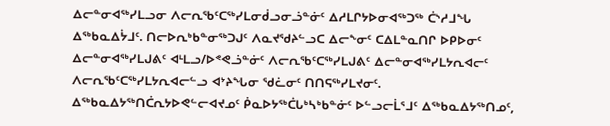ᐃᓕᓐᓂᐊᖅᓯᒪᓗᓂ ᐱᓕᕆᖃᑦᑕᖅᓯᒪᓂᑰᓗᓂᓘᓐᓃᑦ ᐃᓱᒪᒋᔭᐅᓂᐊᖅᑐᖅ ᑖᔅᓱᒧᖓ ᐃᖅᑲᓇᐃᔮᒧᑦ. ᑎᓕᐅᕆᒃᑲᓐᓂᖅᑐᒍᑦ ᐱᓇᔪᖁᔨᓪᓗᑕ ᐃᓕᖕᓂᑦ ᑕᐃᒪᓐᓇᑎᒋ ᐅᑭᐅᓂᑦ ᐃᓕᓐᓂᐊᖅᓯᒪᒍᕕᑦ ᐊᒻᒪᓗ/ᐅᕝᕙᓘᓐᓃᑦ ᐱᓕᕆᖃᑦᑕᖅᓯᒪᒍᕕᑦ ᐃᓕᓐᓂᐊᖅᓯᒪᔭᕆᐊᓕᑦ ᐱᓕᕆᖃᑦᑕᖅᓯᒪᔭᕆᐊᓕᓪᓗ ᐊᔾᔨᖓᓂ ᖁᓛᓂᑦ ᑎᑎᕋᖅᓯᒪᔪᓂᑦ.
ᐃᖅᑲᓇᐃᔭᖅᑎᑖᕆᔭᐅᕙᓪᓕᐊᔪᓄᑦ ᑮᓇᐅᔭᖅᑖᒐᒃᓴᒃᑲᓐᓃᑦ ᐅᓪᓗᓕᒫᕐᒧᑦ ᐃᖅᑲᓇᐃᔭᖅᑎᓄᑦ,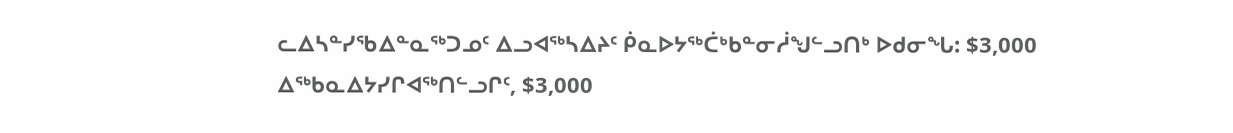ᓚᐃᓴᓐᓯᖃᐃᓐᓇᖅᑐᓄᑦ ᐃᓗᐊᖅᓴᐃᔨᑦ ᑮᓇᐅᔭᖅᑖᒃᑲᓐᓂᓲᖑᓪᓗᑎᒃ ᐅᑯᓂᖓ: $3,000 ᐃᖅᑲᓇᐃᔭᓯᒋᐊᖅᑎᓪᓗᒋᑦ, $3,000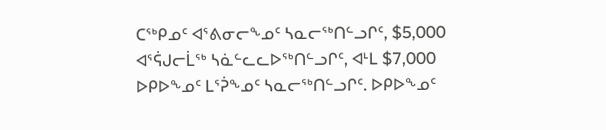ᑕᖅᑭᓄᑦ ᐊᕐᕕᓂᓕᖕᓄᑦ ᓴᓇᓕᖅᑎᓪᓗᒋᑦ, $5,000 ᐊᕐᕌᒍᓕᒫᖅ ᓴᓈᓪᓚᓚᐅᖅᑎᓪᓗᒋᑦ, ᐊᒻᒪ $7,000 ᐅᑭᐅᖕᓄᑦ ᒪᕐᕉᖕᓄᑦ ᓴᓇᓕᖅᑎᓪᓗᒋᑦ. ᐅᑭᐅᖕᓄᑦ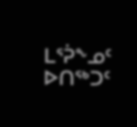ᒪᕐᕉᖕᓄᑦ ᐅᑎᖅᑐᑦ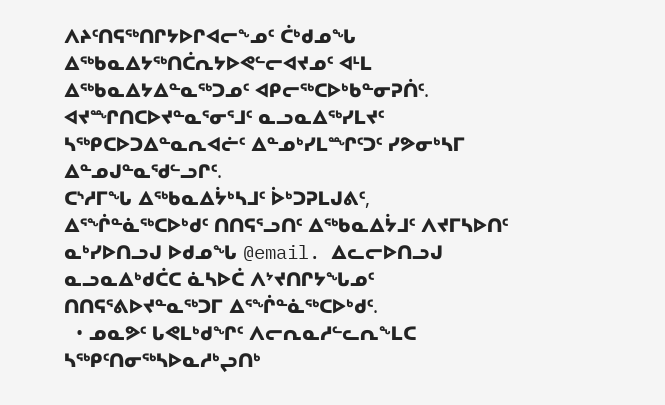ᐱᔨᑦᑎᕋᖅᑎᒋᔭᐅᒋᐊᓕᖕᓄᑦ ᑖᒃᑯᓄᖓ ᐃᖅᑲᓇᐃᔭᖅᑎᑖᕆᔭᐅᕙᓪᓕᐊᔪᓄᑦ ᐊᒻᒪ ᐃᖅᑲᓇᐃᔭᐃᓐᓇᖅᑐᓄᑦ ᐊᑭᓕᖅᑕᐅᒃᑲᓐᓂᕈᑏᑦ.
ᐊᔪᙱᑎᑕᐅᔪᓐᓇᕐᓂᕐᒧᑦ ᓇᓗᓇᐃᖅᓯᒪᔪᑦ ᓴᖅᑭᑕᐅᑐᐃᓐᓇᕆᐊᓖᑦ ᐃᓐᓄᒃᓯᒪᙱᑦᑐᑦ ᓯᕗᓂᒃᓴᒥ ᐃᓐᓄᒍᓐᓇᖁᓪᓗᒋᑦ.
ᑕᔅᓱᒥᖓ ᐃᖅᑲᓇᐃᔮᒃᓴᒧᑦ ᐆᒃᑐᕈᒪᒍᕕᑦ, ᐃᕐᖐᓐᓈᖅᑕᐅᒃᑯᑦ ᑎᑎᕋᕐᓗᑎᑦ ᐃᖅᑲᓇᐃᔮᒧᑦ ᐱᔪᒥᓴᐅᑎᑦ ᓇᒃᓯᐅᑎᓗᒍ ᐅᑯᓄᖓ @email. ᐃᓚᓕᐅᑎᓗᒍ ᓇᓗᓇᐃᒃᑯᑖᑕ ᓈᓴᐅᑖ ᐱᔾᔪᑎᒋᔭᖓᓄᑦ ᑎᑎᕋᕐᕕᐅᔪᓐᓇᖅᑐᒥ ᐃᕐᖐᓐᓈᖅᑕᐅᒃᑯᑦ.
  • ᓄᓇᕗᑦ ᒐᕙᒪᒃᑯᖏᑦ ᐱᓕᕆᓇᓱᓪᓚᕆᖕᒪᑕ ᓴᖅᑭᑦᑎᓂᖅᓴᐅᓇᓱᒃᖢᑎᒃ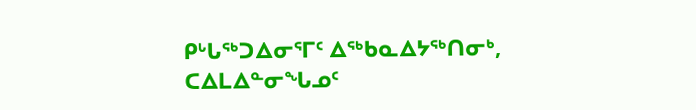ᑭᒡᒐᖅᑐᐃᓂᕐᒥᑦ ᐃᖅᑲᓇᐃᔭᖅᑎᓂᒃ, ᑕᐃᒪᐃᓐᓂᖓᓄᑦ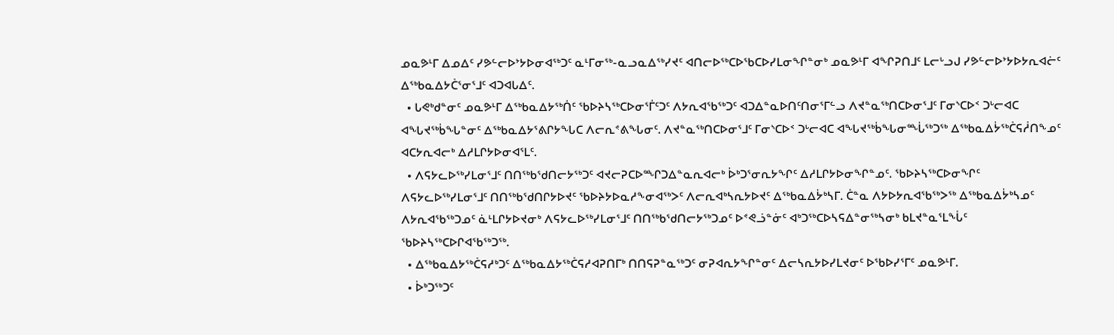ᓄᓇᕗᒻᒥ ᐃᓄᐃᑦ ᓯᕗᓪᓕᐅᔾᔭᐅᓂᐊᖅᑐᑦ ᓇᒻᒥᓂᖅ-ᓇᓗᓇᐃᖅᓯᔪᑦ ᐊᑎᓕᐅᖅᑕᐅᖃᑕᐅᓯᒪᓂᖏᓐᓂᒃ ᓄᓇᕗᒻᒥ ᐊᖏᕈᑎᒧᑦ ᒪᓕᒡᓗᒍ ᓯᕗᓪᓕᐅᔾᔭᐅᔭᕆᐊᓖᑦ ᐃᖅᑲᓇᐃᔭᑖᕐᓂᕐᒧᑦ ᐊᑐᐊᒐᐃᑦ.
  • ᒐᕙᒃᑯᓐᓂᑦ ᓄᓇᕗᒻᒥ ᐃᖅᑲᓇᐃᔭᖅᑏᑦ ᖃᐅᔨᓴᖅᑕᐅᓂᕐᒦᑦᑐᑦ ᐱᔭᕆᐊᖃᖅᑐᑦ ᐊᑐᐃᓐᓇᐅᑎᑦᑎᓂᕐᒥᓪᓗ ᐱᔪᓐᓇᖅᑎᑕᐅᓂᕐᒧᑦ ᒥᓂᔅᑕᐅᑉ ᑐᒡᓕᐊᑕ ᐊᖓᔪᖅᑳᖓᓐᓂᑦ ᐃᖅᑲᓇᐃᔭᕐᕕᒋᔭᖓᑕ ᐱᓕᕆᕝᕕᖓᓂᑦ. ᐱᔪᓐᓇᖅᑎᑕᐅᓂᕐᒧᑦ ᒥᓂᔅᑕᐅᑉ ᑐᒡᓕᐊᑕ ᐊᖓᔪᖅᑳᖓᓂᙶᖅᑐᖅ ᐃᖅᑲᓇᐃᔮᖅᑖᕋᓲᑎᖕᓄᑦ ᐊᑕᔭᕆᐊᓕᒃ ᐃᓱᒪᒋᔭᐅᓂᐊᕐᒪᑦ.
  • ᐱᕋᔭᓚᐅᖅᓯᒪᓂᕐᒧᑦ ᑎᑎᖅᑲᖁᑎᓕᔭᖅᑐᑦ ᐊᔪᓕᕈᑕᐅᙱᑐᐃᓐᓇᕆᐊᓕᒃ ᐆᒃᑐᕐᓂᕆᔭᖏᑦ ᐃᓱᒪᒋᔭᐅᓂᖏᓐᓄᑦ. ᖃᐅᔨᓴᖅᑕᐅᓂᖏᑦ ᐱᕋᔭᓚᐅᖅᓯᒪᓂᕐᒧᑦ ᑎᑎᖅᑲᖁᑎᒋᔭᐅᔪᑦ ᖃᐅᔨᔭᐅᓇᓱᖕᓂᐊᖅᐳᑦ ᐱᓕᕆᐊᒃᓴᕆᔭᐅᔪᑦ ᐃᖅᑲᓇᐃᔮᒃᓴᒥ. ᑖᓐᓇ ᐱᔭᐅᔭᕆᐊᖃᖅᐳᖅ ᐃᖅᑲᓇᐃᔮᒃᓴᓄᑦ ᐱᔭᕆᐊᖃᖅᑐᓄᑦ ᓈᒻᒪᒋᔭᐅᔪᓂᒃ ᐱᕋᔭᓚᐅᖅᓯᒪᓂᕐᒧᑦ ᑎᑎᖅᑲᖁᑎᓕᔭᖅᑐᓄᑦ ᐅᕝᕙᓘᓐᓃᑦ ᐊᒃᑐᖅᑕᐅᓴᕋᐃᓐᓂᖅᓴᓂᒃ ᑲᒪᔪᓐᓇᕐᒪᖔᑦ ᖃᐅᔨᓴᖅᑕᐅᒋᐊᖃᖅᑐᖅ.
  • ᐃᖅᑲᓇᐃᔭᖅᑖᕋᓱᒃᑐᑦ ᐃᖅᑲᓇᐃᔭᖅᑖᕋᓱᐊᕈᑎᒥᒃ ᑎᑎᕋᕈᓐᓇᖅᑐᑦ ᓂᕈᐊᕆᔭᖏᓐᓂᑦ ᐃᓕᓴᕆᔭᐅᓯᒪᔪᓂᑦ ᐅᖃᐅᓯᕐᒥᑦ ᓄᓇᕗᒻᒥ.
  • ᐆᒃᑐᖅᑐᑦ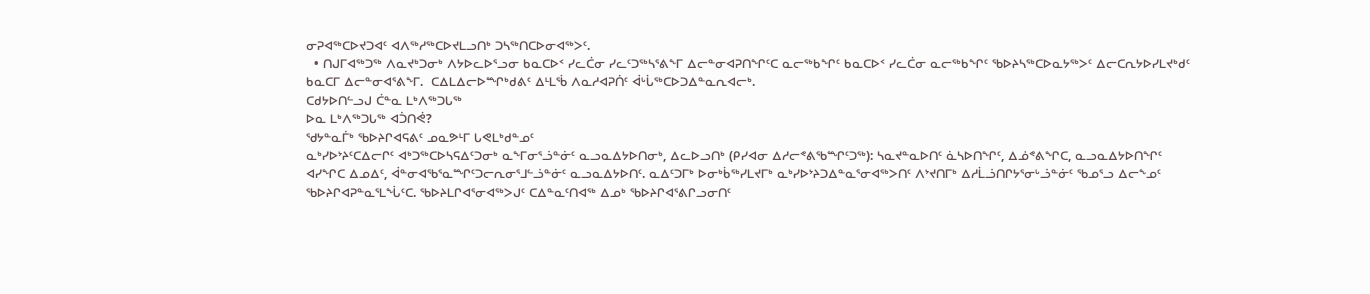ᓂᕈᐊᖅᑕᐅᔪᑐᐊᑦ ᐊᐱᖅᓱᖅᑕᐅᔪᒪᓗᑎᒃ ᑐᓴᖅᑎᑕᐅᓂᐊᖅᐳᑦ.
  • ᑎᒍᒥᐊᖅᑐᖅ ᐱᓇᔪᒃᑐᓂᒃ ᐱᔭᐅᓚᐅᕐᓗᓂ ᑲᓇᑕᐅᑉ ᓯᓚᑖᓂ ᓯᓚᑦᑐᖅᓴᕐᕕᖕᒥ ᐃᓕᓐᓂᐊᕈᑎᖏᑦᑕ ᓇᓕᖅᑲᖏᑦ ᑲᓇᑕᐅᑉ ᓯᓚᑖᓂ ᓇᓕᖅᑲᖏᑦ ᖃᐅᔨᓴᖅᑕᐅᓇᔭᖅᐳᑦ ᐃᓕᑕᕆᔭᐅᓯᒪᔪᒃᑯᑦ ᑲᓇᑕᒥ ᐃᓕᓐᓂᐊᕐᕕᖕᒥ.  ᑕᐃᒪᐃᓕᐅᙱᒃᑯᕕᑦ ᐃᒻᒪᖄ ᐱᓇᓱᐊᕈᑏᑦ ᐋᒡᒑᖅᑕᐅᑐᐃᓐᓇᕆᐊᓕᒃ.
ᑕᑯᔭᐅᑎᓪᓗᒍ ᑖᓐᓇ ᒪᒃᐱᖅᑐᒐᖅ
ᐅᓇ ᒪᒃᐱᖅᑐᒐᖅ ᐊᑑᑎᕚ?
ᖁᔭᓐᓇᒦᒃ ᖃᐅᔨᒋᐊᕋᕕᑦ ᓄᓇᕗᒻᒥ ᒐᕙᒪᒃᑯᓐᓄᑦ
ᓇᒃᓯᐅᔾᔨᑦᑕᐃᓕᒋᑦ ᐊᒃᑐᖅᑕᐅᓴᕋᐃᑦᑐᓂᒃ ᓇᖕᒥᓂᕐᓘᓐᓃᑦ ᓇᓗᓇᐃᔭᐅᑎᓂᒃ, ᐃᓚᐅᓗᑎᒃ (ᑭᓯᐊᓂ ᐃᓱᓕᕝᕕᖃᙱᑦᑐᖅ): ᓴᓇᔪᓐᓇᐅᑎᑦ ᓈᓴᐅᑎᖏᑦ, ᐃᓅᕝᕕᖏᑕ, ᓇᓗᓇᐃᔭᐅᑎᖏᑦ ᐊᓯᖏᑕ ᐃᓄᐃᑦ, ᐋᓐᓂᐊᖃᕐᓇᙱᑦᑐᓕᕆᓂᕐᒧᓪᓘᓐᓃᑦ ᓇᓗᓇᐃᔭᐅᑎᑦ. ᓇᐃᑦᑐᒥᒃ ᐅᓂᒃᑳᖅᓯᒪᔪᒥᒃ ᓇᒃᓯᐅᔾᔨᑐᐃᓐᓇᕐᓂᐊᖅᐳᑎᑦ ᐱᔾᔪᑎᒥᒃ ᐃᓱᒫᓘᑎᒋᔭᕐᓂᒡᓘᓐᓃᑦ ᖃᓄᕐᓗ ᐃᓕᖕᓄᑦ ᖃᐅᔨᒋᐊᕈᓐᓇᕐᒪᖔᑦᑕ. ᖃᐅᔨᒪᒋᐊᕐᓂᐊᖅᐳᒍᑦ ᑕᐃᓐᓇᑦᑎᐊᖅ ᐃᓄᒃ ᖃᐅᔨᒋᐊᕐᕕᒋᓗᓂᑎᑦ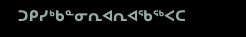ᑐᑭᓯᒃᑲᓐᓂᕆᐊᕆᐊᖃᖅᐸᑕ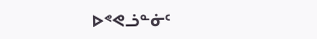ᐅᕝᕙᓘᓐᓃᑦ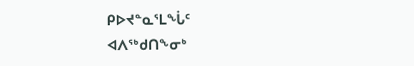ᑭᐅᔪᓐᓇᕐᒪᖔᑦ ᐊᐱᖅᑯᑎᖕᓂᒃ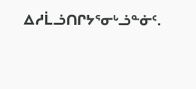ᐃᓱᒫᓘᑎᒋᔭᕐᓂᒡᓘᓐᓃᑦ.